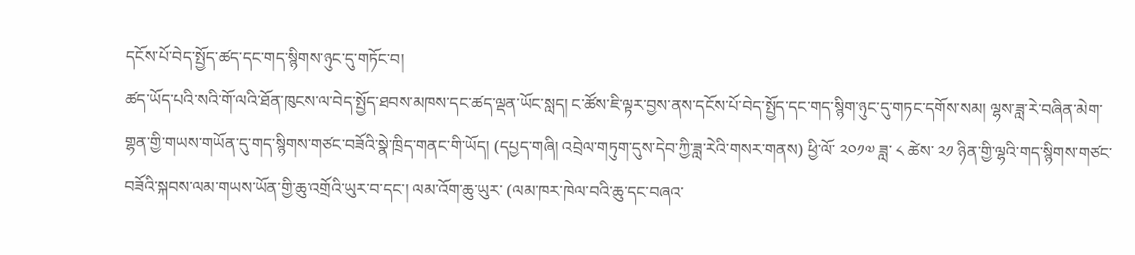དངོས་པོ་བེད་སྤྱོད་ཚད་དང་གད་སྙིགས་ཉུང་དུ་གཏོང་བ།
ཚད་ཡོད་པའི་སའི་གོ་ལའི་ཐོན་ཁུངས་ལ་བེད་སྤྱོད་ཐབས་མཁས་དང་ཚད་ལྡན་ཡོང་སླད། ང་ཚོས་ཇི་ལྟར་བྱས་ནས་དངོས་པོ་བེད་སྤྱོད་དང་གད་སྙིག་ཉུང་དུ་གཏང་དགོས་སམ། ལྷས་ཟླ་རེ་བཞིན་མེག་གྷན་གྱི་གཡས་གཡོན་དུ་གད་སྙིགས་གཙང་བཟོའི་སྣེ་ཁྲིད་གནང་གི་ཡོད། (དཔྱད་གཞི། འབྲེལ་གཏུག་དུས་དེབ་ཀྱི་ཟླ་རེའི་གསར་གནས) ཕྱི་ལོ་ ༢༠༡༧ ཟླ་ ༨ ཚེས་ ༢༡ ཉིན་གྱི་ལྷའི་གད་སྙིགས་གཙང་བཟོའི་སྐབས་ལམ་གཡས་ཡོན་གྱི་ཆུ་འགྲོའི་ཡུར་བ་དང་། ལམ་འོག་ཆུ་ཡུར་ (ལམ་ཁར་ཁེལ་བའི་ཆུ་དང་བཞའ་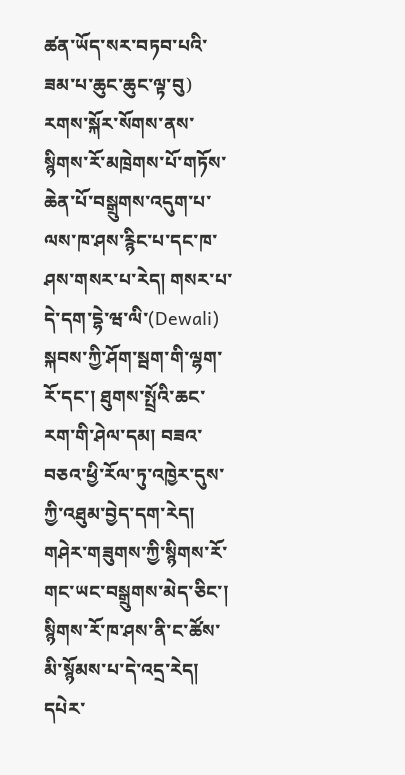ཚན་ཡོད་སར་བཏབ་པའི་ཟམ་པ་ཆུང་ཆུང་ལྟ་བུ) རགས་སྐོར་སོགས་ནས་སྙིགས་རོ་མཁྲེགས་པོ་གཏོས་ཆེན་པོ་བསྒྲུགས་འདུག་པ་ལས་ཁ་ཤས་རྙིང་པ་དང་ཁ་ཤས་གསར་པ་རེད། གསར་པ་དེ་དག་དྷེ་ཝ་ལི་(Dewali) སྐབས་ཀྱི་ཤོག་སྦག་གི་ལྷག་རོ་དང་། ཐུགས་སྤྲོའི་ཆང་རག་གི་ཤེལ་དམ། བཟའ་བཅའ་ཕྱི་རོལ་ཏུ་འཁྱེར་དུས་ཀྱི་འཐུམ་བྱེད་དག་རེད། གཤེར་གཟུགས་ཀྱི་སྙིགས་རོ་གང་ཡང་བསྒྲུགས་མེད་ཅིང་། སྙིགས་རོ་ཁ་ཤས་ནི་ང་ཚོས་མི་སྙོམས་པ་དེ་འདྲ་རེད། དཔེར་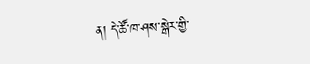ན། དེ་ཚོ་ཁ་ཤས་སྒེར་གྱི་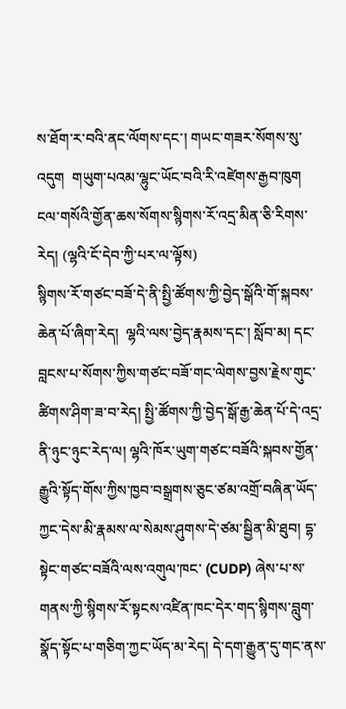ས་ཐོག་ར་བའི་ནང་ལོགས་དང་། གཡང་གཟར་སོགས་སུ་འདུག  གཡུག་པའམ་ལྷུང་ཡོང་བའི་རི་འཛེགས་རྒྱབ་ཁུག ངལ་གསོའི་གྱོན་ཆས་སོགས་སྙིགས་རོ་འདྲ་མིན་ཅི་རིགས་རེད། (ལྷའི་ངོ་དེབ་ཀྱི་པར་ལ་ལྟོས)
སྙིགས་རོ་གཙང་བཟོ་དེ་ནི་སྤྱི་ཚོགས་ཀྱི་བྱེད་སྒོའི་གོ་སྐབས་ཆེན་པོ་ཞིག་རེད།  ལྷའི་ལས་བྱེད་རྣམས་དང་། སློབ་མ། དང་བླངས་པ་སོགས་ཀྱིས་གཙང་བཟོ་གང་ལེགས་བྱས་རྗེས་གུང་ཚིགས་ཤིག་ཟ་བ་རེད། སྤྱི་ཚོགས་ཀྱི་བྱེད་སྒོ་རྒྱ་ཆེན་པོ་དེ་འདྲ་ནི་ཉུང་ཉུང་རེད་ལ། ལྷའི་ཁོར་ཡུག་གཙང་བཟོའི་སྐབས་གྱོན་རྒྱུའི་སྟོད་གོས་ཀྱིས་ཁྱབ་བསྒྲགས་ཅུང་ཙམ་འགྲོ་བཞིན་ཡོད་ཀྱང་དེས་མི་རྣམས་ལ་སེམས་ཤུགས་དེ་ཙམ་སྦྱིན་མི་ཐུབ། དྷ་སྟེང་གཙང་བཟོའི་ལས་འགུལ་ཁང་ (CUDP) ཞེས་པ་ས་གནས་ཀྱི་སྙིགས་རོ་སྟངས་འཛིན་ཁང་དེར་གད་སྙིགས་བླུག་སྣོད་སྟོང་པ་གཅིག་ཀྱང་ཡོད་མ་རེད། དེ་དག་རྒྱུན་དུ་གང་ནས་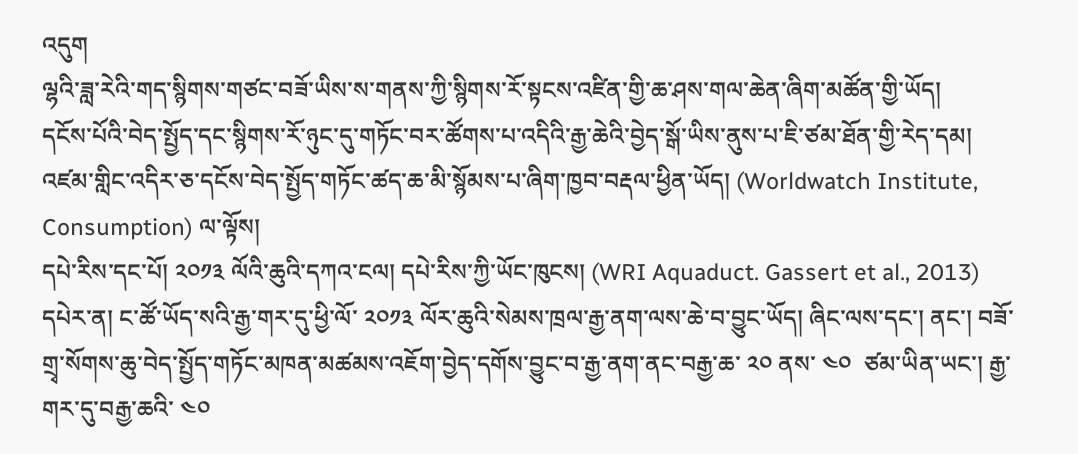འདུག
ལྷའི་ཟླ་རེའི་གད་སྙིགས་གཙང་བཟོ་ཡིས་ས་གནས་ཀྱི་སྙིགས་རོ་སྟངས་འཛིན་གྱི་ཆ་ཤས་གལ་ཆེན་ཞིག་མཚོན་གྱི་ཡོད།
དངོས་པོའི་བེད་སྤྱོད་དང་སྙིགས་རོ་ཉུང་དུ་གཏོང་བར་ཚོགས་པ་འདིའི་རྒྱ་ཆེའི་བྱེད་སྒོ་ཡིས་ནུས་པ་ཇི་ཙམ་ཐོན་གྱི་རེད་དམ།
འཛམ་གླིང་འདིར་ཅ་དངོས་བེད་སྤྱོད་གཏོང་ཚད་ཆ་མི་སྙོམས་པ་ཞིག་ཁྱབ་བརྡལ་ཕྱིན་ཡོད། (Worldwatch Institute, Consumption) ལ་ལྟོས།
དཔེ་རིས་དང་པོ། ༢༠༡༣ ལོའི་ཆུའི་དཀའ་ངལ། དཔེ་རིས་ཀྱི་ཡོང་ཁུངས། (WRI Aquaduct. Gassert et al., 2013)
དཔེར་ན། ང་ཚོ་ཡོད་སའི་རྒྱ་གར་དུ་ཕྱི་ལོ་ ༢༠༡༣ ལོར་ཆུའི་སེམས་ཁྲལ་རྒྱ་ནག་ལས་ཆེ་བ་བྱུང་ཡོད། ཞིང་ལས་དང་། ནང་། བཟོ་གྲྭ་སོགས་ཆུ་བེད་སྤྱོད་གཏོང་མཁན་མཚམས་འཇོག་བྱེད་དགོས་བྱུང་བ་རྒྱ་ནག་ནང་བརྒྱ་ཆ་ ༢༠ ནས་ ༤༠  ཙམ་ཡིན་ཡང་། རྒྱ་གར་དུ་བརྒྱ་ཆའི་ ༤༠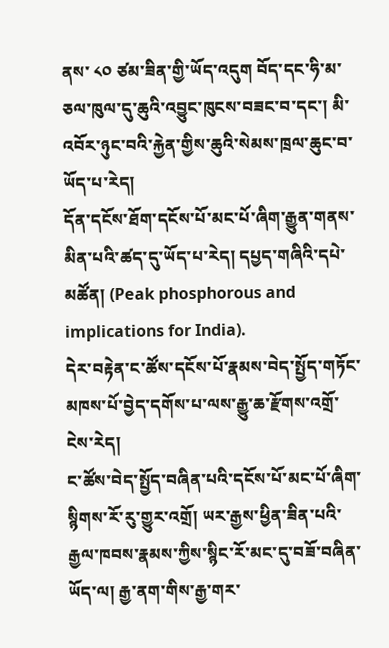ནས་ ༨༠ ཙམ་ཟིན་གྱི་ཡོད་འདུག བོད་དང་ཧི་མ་ཅལ་ཁུལ་དུ་ཆུའི་འབྱུང་ཁུངས་བཟང་བ་དང་། མི་འབོར་ཉུང་བའི་རྐྱེན་གྱིས་ཆུའི་སེམས་ཁྲལ་ཆུང་བ་ཡོད་པ་རེད།
དོན་དངོས་ཐོག་དངོས་པོ་མང་པོ་ཞིག་རྒྱུན་གནས་མིན་པའི་ཚད་དུ་ཡོད་པ་རེད། དཔྱད་གཞིའི་དཔེ་མཚོན། (Peak phosphorous and implications for India).
དེར་བརྟེན་ང་ཚོས་དངོས་པོ་རྣམས་བེད་སྤྱོད་གཏོང་མཁས་པོ་བྱེད་དགོས་པ་ལས་རྒྱུ་ཆ་རྫོགས་འགྲོ་ངེས་རེད།
ང་ཚོས་བེད་སྤྱོད་བཞིན་པའི་དངོས་པོ་མང་པོ་ཞིག་སྙིགས་རོ་རུ་གྱུར་འགྲོ། ཡར་རྒྱས་ཕྱིན་ཟིན་པའི་རྒྱལ་ཁབས་རྣམས་ཀྱིས་སྙིང་རོ་མང་དུ་བཟོ་བཞིན་ཡོད་ལ། རྒྱ་ནག་གིས་རྒྱ་གར་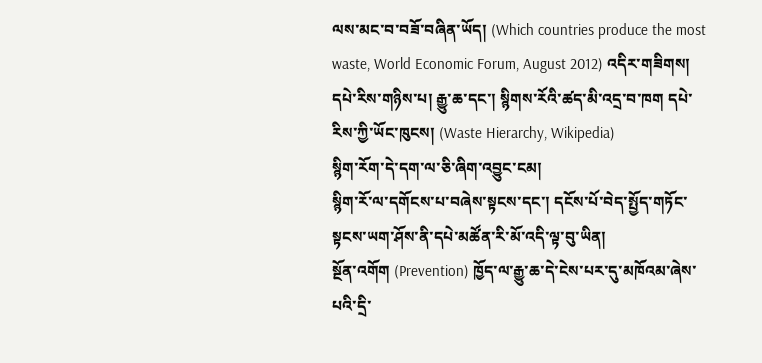ལས་མང་བ་བཟོ་བཞིན་ཡོད། (Which countries produce the most waste, World Economic Forum, August 2012) འདིར་གཟིགས།
དཔེ་རིས་གཉིས་པ། རྒྱུ་ཆ་དང་། སྙིགས་རོའི་ཚད་མི་འདྲ་བ་ཁག དཔེ་རིས་ཀྱི་ཡོང་ཁུངས། (Waste Hierarchy, Wikipedia)
སྙིག་རོག་དེ་དག་ལ་ཅི་ཞིག་འབྱུང་ངམ།
སྙིག་རོ་ལ་དགོངས་པ་བཞེས་སྟངས་དང་། དངོས་པོ་བེད་སྤྱོད་གཏོང་སྟངས་ཡག་ཤོས་ནི་དཔེ་མཚོན་རི་མོ་འདི་ལྟ་བུ་ཡིན།
སྔོན་འགོག (Prevention) ཁྱོད་ལ་རྒྱུ་ཆ་དེ་ངེས་པར་དུ་མཁོའམ་ཞེས་པའི་དྲི་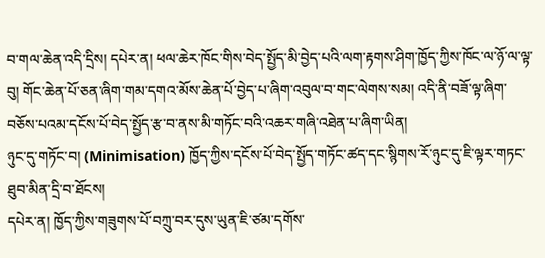བ་གལ་ཆེན་འདི་དྲིས། དཔེར་ན། ཕལ་ཆེར་ཁོང་གིས་བེད་སྤྱོད་མི་བྱེད་པའི་ལག་རྟགས་ཤིག་ཁྱོད་ཀྱིས་ཁོང་ལ་ཉོ་ལ་ལྟ་བུ། གོང་ཆེན་པོ་ཅན་ཞིག་གམ་དགའ་མོས་ཆེན་པོ་བྱེད་པ་ཞིག་འབུལ་བ་གང་ལེགས་སམ། འདི་ནི་བཟོ་ལྟ་ཞིག་བཅོས་པའམ་དངོས་པོ་བེད་སྤྱོད་རྩ་བ་ནས་མི་གཏོང་བའི་འཆར་གཞི་འཐེན་པ་ཞིག་ཡིན།
ཉུང་དུ་གཏོང་བ། (Minimisation) ཁྱོད་ཀྱིས་དངོས་པོ་བེད་སྤྱོད་གཏོང་ཚད་དང་སྙིགས་རོ་ཉུང་དུ་ཇི་ལྟར་གཏང་ཐུབ་མིན་དྲི་བ་ཐོངས།
དཔེར་ན། ཁྱོད་ཀྱིས་གཟུགས་པོ་བཀྲུ་བར་དུས་ཡུན་ཇི་ཙམ་དགོས་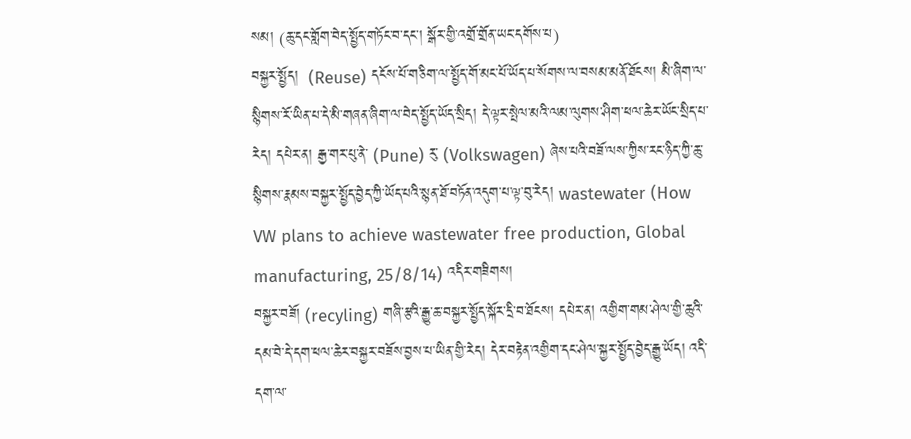སམ། (ཆུ་དང་གློག་བེད་སྤྱོད་གཏོང་བ་དང་། སྒོར་གྱི་འགྲོ་གྲོན་ཡང་དགོས་པ)
བསྐྱར་སྤྱོད།  (Reuse) དངོས་པོ་གཅིག་ལ་སྤྱོད་གོ་མང་པོ་ཡོད་པ་སོགས་ལ་བསམ་མནོ་ཐོངས། མི་ཞིག་ལ་སྙིགས་རོ་ཡིན་པ་དེ་མི་གཞན་ཞིག་ལ་བེད་སྤྱོད་ཡོད་སྲིད། དེ་ལྟར་སྤེལ་མའི་ལམ་ལུགས་ཤིག་ཕལ་ཆེར་ཡོང་སྲིད་པ་རེད། དཔེར་ན། རྒྱ་གར་པུ་ནེ་ (Pune) རུ་ (Volkswagen) ཞེས་པའི་བཟོ་ལས་ཀྱིས་རང་ཉིད་ཀྱི་ཆུ་སྙིགས་རྣམས་བསྐྱར་སྤྱོད་བྱེད་ཀྱི་ཡོད་པའི་སྙན་ཐོ་བཏོན་འདུག་པ་ལྟ་བུ་རེད། wastewater (How VW plans to achieve wastewater free production, Global manufacturing, 25/8/14) འདིར་གཟིགས།
བསྐྱར་བཟོ། (recyling) གཞི་རྩའི་རྒྱུ་ཆ་བསྐྱར་སྤྱོད་སྐོར་དྲི་བ་ཐོངས། དཔེར་ན། འགྱིག་གམ་ཤེལ་གྱི་ཆུའི་དམ་བེ་དེ་དག་ཕལ་ཆེར་བསྐྱར་བཟོས་བྱས་པ་ཡིན་གྱི་རེད། དེར་བརྟེན་འགྱིག་དང་ཤེལ་སྐྱར་སྤྱོད་བྱེད་རྒྱུ་ཡོད། འདི་དག་ལ་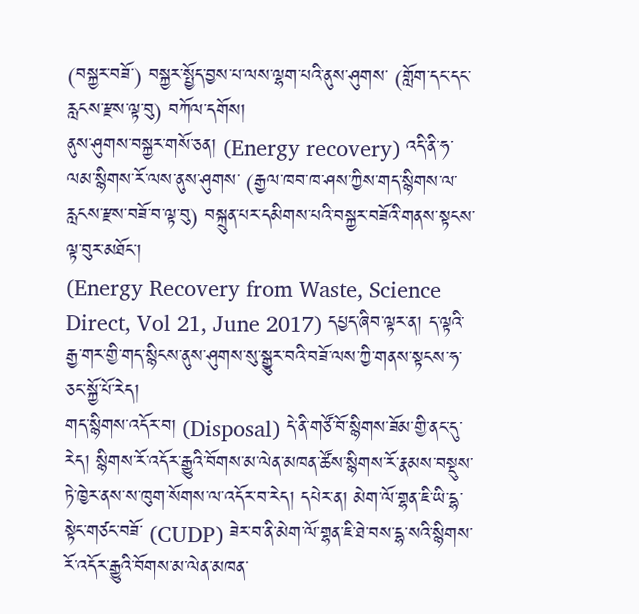(བསྐྱར་བཟོ་) བསྐྱར་སྤྱོད་བྱས་པ་ལས་ལྷག་པའི་ནུས་ཤུགས་ (གློག་དང་དང་རླངས་རྫས་ལྟ་བུ) བཀོལ་དགོས།
ནུས་ཤུགས་བསྐྱར་གསོ་ཅན། (Energy recovery) འདི་ནི་ཧ་ལམ་སྙིགས་རོ་ལས་ནུས་ཤུགས་ (རྒྱལ་ཁབ་ཁ་ཤས་ཀྱིས་གད་སྙིགས་ལ་རླངས་རྫས་བཟོ་བ་ལྟ་བུ) བསྐྲུན་པར་དམིགས་པའི་བསྐྱར་བཟོའི་གནས་སྟངས་ལྟ་བུར་མཐོང་།
(Energy Recovery from Waste, Science Direct, Vol 21, June 2017) དཔྱད་ཞིབ་ལྟར་ན། ད་ལྟའི་རྒྱ་གར་གྱི་གད་སྙིངས་ནུས་ཤུགས་སུ་སྒྱུར་བའི་བཟོ་ལས་ཀྱི་གནས་སྟངས་ཧ་ཅང་སྐྱོ་པོ་རེད།
གད་སྙིགས་འདོར་བ། (Disposal) དེ་ནི་གཙོ་བོ་སྙིགས་ཟོམ་གྱི་ནང་དུ་རེད། སྙིགས་རོ་འདོར་རྒྱུའི་བོགས་མ་ལེན་མཁན་ཚོས་སྙིགས་རོ་རྣམས་བསྡུས་ཏེ་ཁྱེར་ནས་ས་ཁུག་སོགས་ལ་འདོར་བ་རེད། དཔེར་ན། མེག་ལོ་གྷན་ཇི་ཡི་དྷ་སྟེང་གཙང་བཟོ་ (CUDP) ཟེར་བ་ནི་མེག་ལོ་གྷན་ཇི་ཐེ་བས་དྷ་སའི་སྙིགས་རོ་འདོར་རྒྱུའི་བོགས་མ་ལེན་མཁན་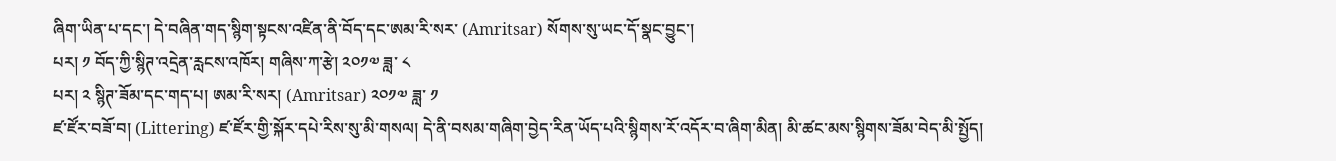ཞིག་ཡིན་པ་དང་། དེ་བཞིན་གད་སྙིག་སྟངས་འཛིན་ནི་བོད་དང་ཨམ་རི་སར་ (Amritsar) སོགས་སུ་ཡང་དོ་སྣང་བྱུང་།
པར། ༡ བོད་ཀྱི་སྙིཊ་འདྲེན་རླངས་འཁོར། གཞིས་ཀ་རྩེ། ༢༠༡༧ ཟླ་ ༨
པར། ༢ སྙིཊ་ཟོམ་དང་གད་པ། ཨམ་རི་སར། (Amritsar) ༢༠༡༧ ཟླ་ ༡
ཛ་ཛོར་བཟོ་བ། (Littering) ཛ་ཛོར་གྱི་སྐོར་དཔེ་རིས་སུ་མི་གསལ། དེ་ནི་བསམ་གཞིག་བྱེད་རིན་ཡོད་པའི་སྙིགས་རོ་འདོར་བ་ཞིག་མིན། མི་ཚང་མས་སྙིགས་ཟོམ་བེད་མི་སྤྱོད།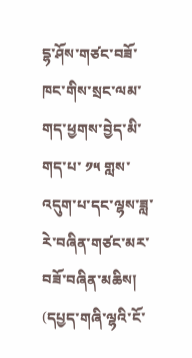དྷ་ཤོས་གཙང་བཟོ་ཁང་གིས་སྲང་ལམ་གད་ཕྱགས་བྱེད་མི་གད་པ་ ༡༥ གླས་འདུག་པ་དང་ལྷས་ཟླ་རེ་བཞིན་གཙང་མར་བཟོ་བཞིན་མཆིས། (དཔྱད་གཞི་ལྷའི་ངོ་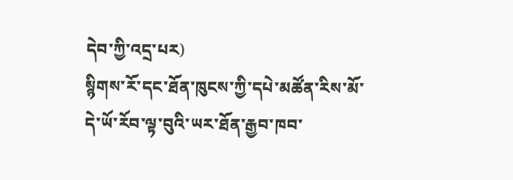དེབ་ཀྱི་འདྲ་པར)
སྙིགས་རོ་དང་ཐོན་ཁུངས་ཀྱི་དཔེ་མཚོན་རིས་མོ་དེ་ཡོ་རོབ་ལྟ་བུའི་ཡར་ཐོན་རྒྱབ་ཁབ་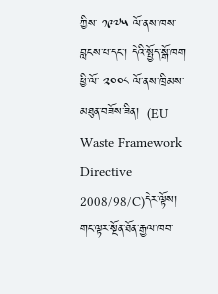ཀྱིས་ ༡༩༧༥ ལོ་ནས་ཁས་བླངས་པ་དང་། དེའི་སྤྱོད་སྒོ་ཁག ཕྱི་ལོ་ ༢༠༠༨ ལོ་ནས་ཁྲིམས་མཐུན་བཟོས་ཟིན།  (EU Waste Framework Directive 2008/98/C)དེར་ལྟོས། གང་ལྟར་སྔོན་ཐོན་རྒྱལ་ཁབ་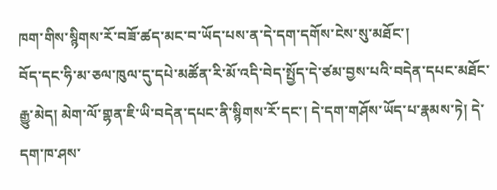ཁག་གིས་སྙིགས་རོ་བཟོ་ཚད་མང་བ་ཡོད་པས་ན་དེ་དག་དགོས་ངེས་སུ་མཐོང་།
བོད་དང་ཧི་མ་ཅལ་ཁུལ་དུ་དཔེ་མཚོན་རི་མོ་འདི་བེད་སྤྱོད་དེ་ཙམ་བྱས་པའི་བདེན་དཔང་མཐོང་རྒྱུ་མེད། མེག་ལོ་གྷན་ཇི་ཡི་བདེན་དཔང་ནི་སྙིགས་རོ་དང་། དེ་དག་གཤོས་ཡོད་པ་རྣམས་ཏེ། དེ་དག་ཁ་ཤས་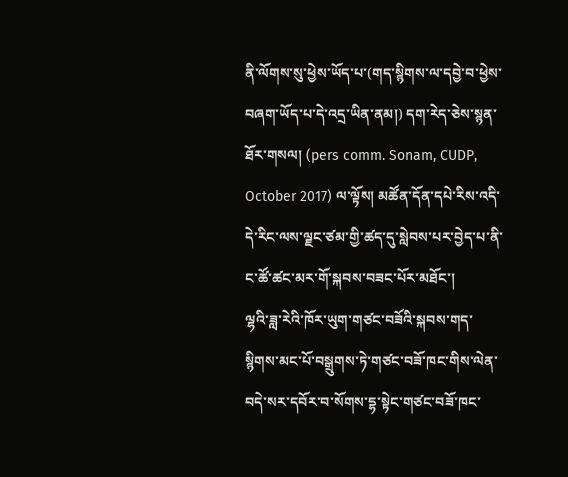ནི་ལོགས་སུ་ཕྱེས་ཡོད་པ་(གད་སྙིགས་ལ་དབྱེ་བ་ཕྱེས་བཞག་ཡོད་པ་དེ་འདྲ་ཡིན་ནམ།) དག་རེད་ཅེས་སྙན་ཐོར་གསལ། (pers comm. Sonam, CUDP, October 2017) ལ་ལྟོས། མཚོན་དོན་དཔེ་རིས་འདི་དེ་རིང་ལས་ལྗང་ཙམ་གྱི་ཚད་དུ་སླེབས་པར་བྱེད་པ་ནི་ང་ཚོ་ཚང་མར་གོ་སྐབས་བཟང་པོར་མཐོང་།
ལྷའི་ཟླ་རེའི་ཁོར་ཡུག་གཙང་བཟོའི་སྐབས་གད་སྙིགས་མང་པོ་བསྒྲུགས་ཏེ་གཙང་བཟོ་ཁང་གིས་ལེན་བདེ་སར་དབོར་བ་སོགས་དྷ་སྟེང་གཙང་བཟོ་ཁང་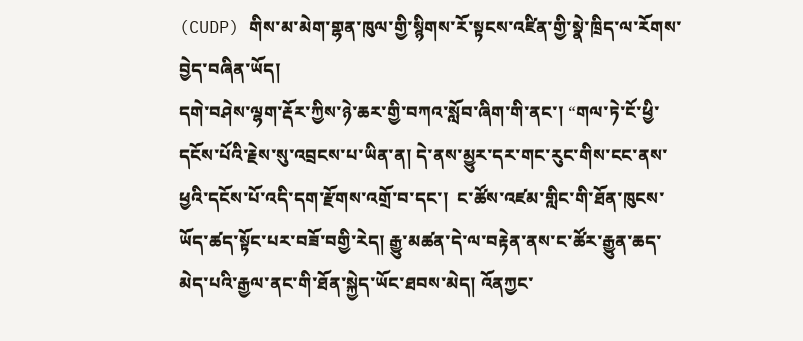(CUDP) གིས་མ་མེག་གྷན་ཁུལ་གྱི་སྙིགས་རོ་སྟངས་འཛིན་གྱི་སྣེ་ཁྲིད་ལ་རོགས་བྱེད་བཞིན་ཡོད།
དགེ་བཤེས་ལྷག་རྡོར་ཀྱིས་ཉེ་ཆར་གྱི་བཀའ་སློབ་ཞིག་གི་ནང་། “གལ་ཏེ་ངོ་ཕྱི་དངོས་པོའི་རྗེས་སུ་འབྲངས་པ་ཡིན་ན། དེ་ནས་མྱུར་དར་གང་རུང་གིས་ངང་ནས་ཕྱའི་དངོས་པོ་འདི་དག་རྫོགས་འགྲོ་བ་དང་།  ང་ཚོས་འཛམ་གླིང་གི་ཐོན་ཁུངས་ཡོད་ཚད་སྟོང་པར་བཟོ་བགྱི་རེད། རྒྱུ་མཚན་དེ་ལ་བརྟེན་ནས་ང་ཚོར་རྒྱུན་ཆད་མེད་པའི་རྒྱལ་ནང་གི་ཐོན་སྐྱེད་ཡོང་ཐབས་མེད། འོནཀྱང་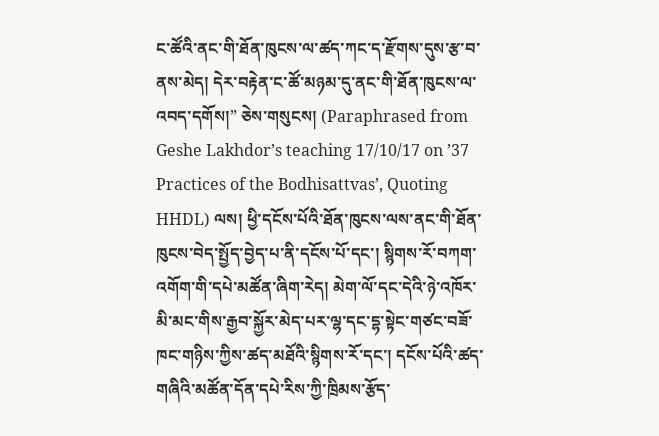ང་ཚོའི་ནང་གི་ཐོན་ཁུངས་ལ་ཚད་ཀང་ད་རྫོགས་དུས་རྩ་བ་ནས་མེད། དེར་བརྟེན་ང་ཚོ་མཉམ་དུ་ནང་གི་ཐོན་ཁུངས་ལ་འབད་དགོས།” ཅེས་གསུངས། (Paraphrased from Geshe Lakhdor’s teaching 17/10/17 on ’37 Practices of the Bodhisattvas’, Quoting HHDL) ལས། ཕྱི་དངོས་པོའི་ཐོན་ཁུངས་ལས་ནང་གི་ཐོན་ཁུངས་བེད་སྤྱོད་བྱེད་པ་ནི་དངོས་པོ་དང་། སྙིགས་རོ་བཀག་འགོག་གི་དཔེ་མཚོན་ཞིག་རེད། མེག་ལོ་དང་དེའི་ཉེ་འཁོར་མི་མང་གིས་རྒྱབ་སྐྱོར་མེད་པར་ལྷ་དང་དྷ་སྟེང་གཙང་བཟོ་ཁང་གཉིས་ཀྱིས་ཚད་མཐོའི་སྙིགས་རོ་དང་། དངོས་པོའི་ཚད་གཞིའི་མཚོན་དོན་དཔེ་རིས་ཀྱི་ཁྲིམས་རྩོད་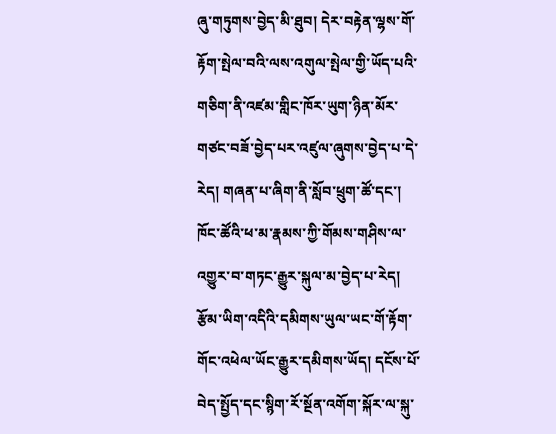ཞུ་གཏུགས་བྱེད་མི་ཐུབ། དེར་བརྟེན་ལྷས་གོ་རྟོག་སྤེལ་བའི་ལས་འགུལ་སྤེལ་གྱི་ཡོད་པའི་གཅིག་ནི་འཛམ་གླིང་ཁོར་ཡུག་ཉིན་མོར་གཙང་བཟོ་བྱེད་པར་འཛུལ་ཞུགས་བྱེད་པ་དེ་རེད། གཞན་པ་ཞིག་ནི་སློབ་ཕྲུག་ཚོ་དང་། ཁོང་ཚོའི་ཕ་མ་རྣམས་ཀྱི་གོམས་གཤིས་ལ་འགྱུར་བ་གཏང་རྒྱུར་སྐུལ་མ་བྱེད་པ་རེད། རྩོམ་ཡིག་འདིའི་དམིགས་ཡུལ་ཡང་གོ་རྟོག་གོང་འཕེལ་ཡོང་རྒྱུར་དམིགས་ཡོད། དངོས་པོ་བེད་སྤྱོད་དང་སྙིག་རོ་སྔོན་འགོག་སྐོར་ལ་སྐུ་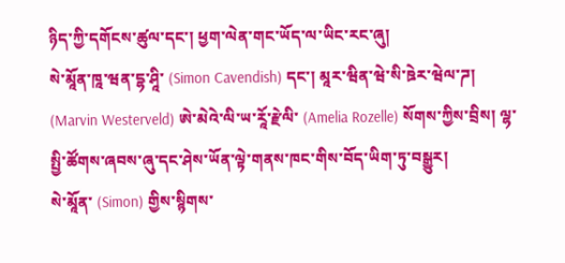ཉིད་ཀྱི་དགོངས་ཚུལ་དང་། ཕྱག་ལེན་གང་ཡོད་ལ་ཡིང་རང་ཞུ།
སེ་མཱོན་ཁཱ་ཝན་དྷ་ཤཱི་ (Simon Cavendish) དང་། མཱར་ཝིན་ཝེ་སི་ཋེར་ཝེལ་ཌ། (Marvin Westerveld) ཨེ་མེའེ་ལི་ཡ་རཱོ་རྫེལི་ (Amelia Rozelle) སོགས་ཀྱིས་བྲིས། ལྷ་སྤྱི་ཚོགས་ཞབས་ཞུ་དང་ཤེས་ཡོན་ལྟེ་གནས་ཁང་གིས་བོད་ཡིག་ཏུ་བསྒྱུར།
སེ་མཱོན་ (Simon) གྱིས་སྙིགས་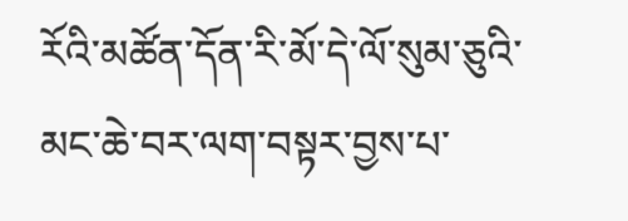རོའི་མཚོན་དོན་རི་མོ་དེ་ལོ་སུམ་ཅུའི་མང་ཆེ་བར་ལག་བསྟར་བྱས་པ་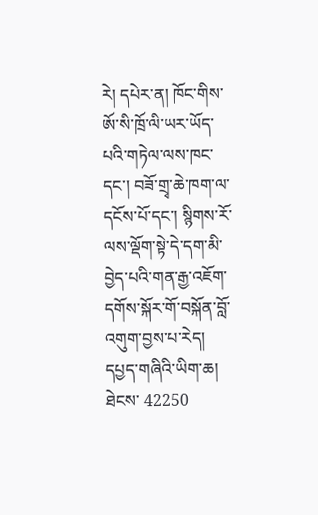རེ། དཔེར་ན། ཁོང་གིས་ཨོ་སི་ཁྲོ་ལི་ཡར་ཡོད་པའི་གཏེལ་ལས་ཁང་དང་། བཟོ་གྲྭ་ཆེ་ཁག་ལ་དངོས་པོ་དང་། སྙིགས་རོ་ལས་ལྡོག་སྟེ་དེ་དག་མི་བྱེད་པའི་གན་རྒྱ་འཇོག་དགོས་སྐོར་གོ་བསྐོན་བློ་འགུག་བྱས་པ་རེད།
དཔྱད་གཞིའི་ཡིག་ཆ།
ཐེངས་ 42250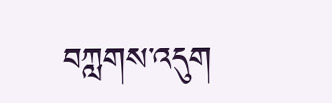བཀླགས་འདུག